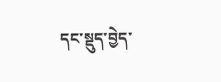དང་སྡུད་བྱེད་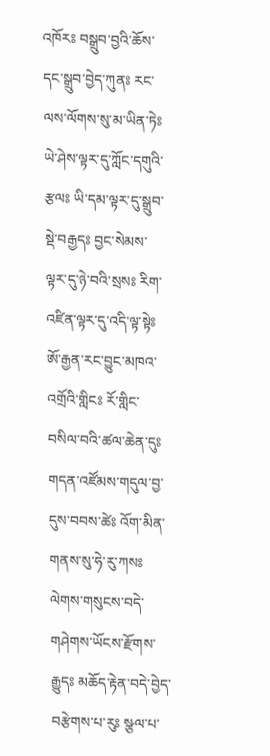འཁོརཿ བསྒྲུབ་བྱའི་ཆོས་དང་སྒྲུབ་བྱེད་ཀུནཿ རང་ལས་ལོགས་སུ་མ་ཡིན་ཏེཿ ཡེ་ཤེས་ལྟར་དུ་ཀློང་དགུའི་རྩལཿ ཡི་དམ་ལྟར་དུ་སྒྲུབ་སྡེ་བརྒྱདཿ བྱང་སེམས་ལྟར་དུ་ཉེ་བའི་སྲསཿ རིག་འཛིན་ལྟར་དུ་འདི་ལྟ་སྟེཿ ཨོ་རྒྱན་རང་བྱུང་མཁའ་འགྲོའི་གླིངཿ རོ་གླིང་བསིལ་བའི་ཚལ་ཆེན་དུཿ གདན་འཛོམས་གདུལ་བྱ་དུས་བབས་ཚེཿ འོག་མིན་གནས་སུ་ཧེ་རུ་ཀསཿ ལེགས་གསུངས་བདེ་གཤེགས་ཡོངས་རྫོགས་རྒྱུདཿ མཆོད་རྟེན་བདེ་བྱེད་བརྩེགས་པ་རུཿ སྩལ་པ་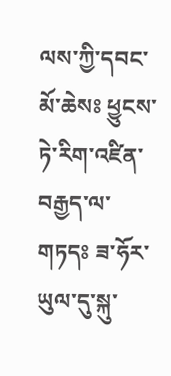ལས་ཀྱི་དབང་མོ་ཆེསཿ ཕྱུངས་ཏེ་རིག་འཛིན་བརྒྱད་ལ་གཏདཿ ཟ་ཧོར་ཡུལ་དུ་སྐུ་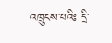འཁྲུངས་པའིཿ དྲི་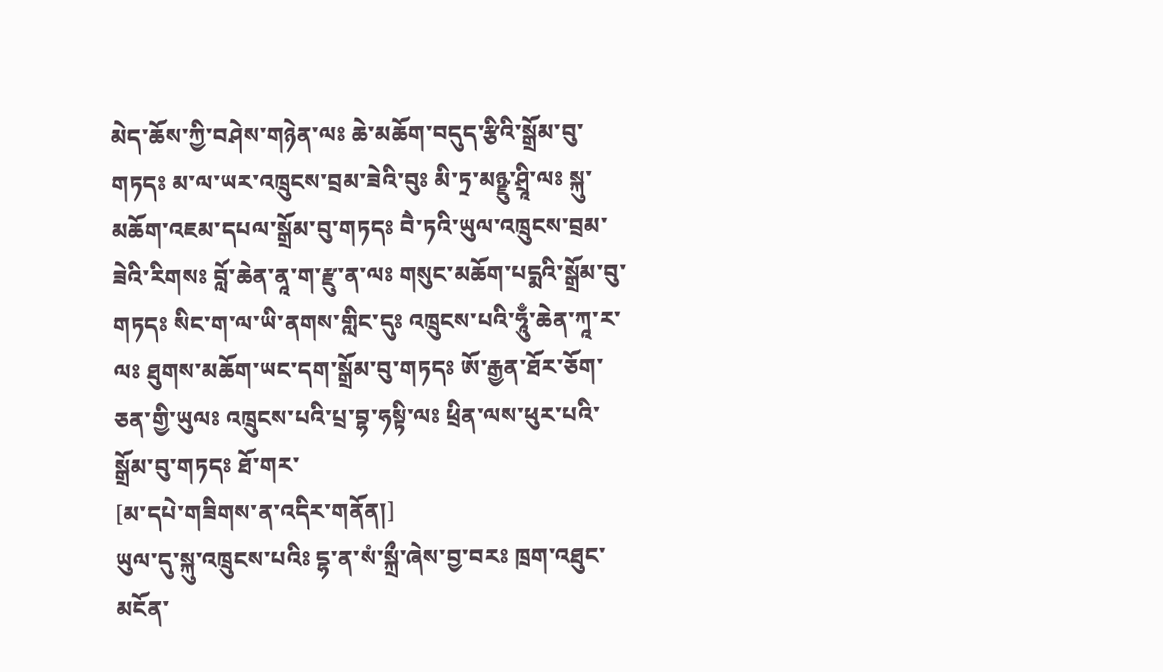མེད་ཆོས་ཀྱི་བཤེས་གཉེན་ལཿ ཆེ་མཆོག་བདུད་རྩིའི་སྒྲོམ་བུ་གཏདཿ མ་ལ་ཡར་འཁྲུངས་བྲམ་ཟེའི་བུཿ མི་ཏྲ་མཉྫུ་ཤྲཱི་ལཿ སྐུ་མཆོག་འཇམ་དཔལ་སྒྲོམ་བུ་གཏདཿ བཻ་ཏའི་ཡུལ་འཁྲུངས་བྲམ་ཟེའི་རིགསཿ བློ་ཆེན་ནཱ་ག་རྫུ་ན་ལཿ གསུང་མཆོག་པདྨའི་སྒྲོམ་བུ་གཏདཿ སིང་ག་ལ་ཡི་ནགས་གླིང་དུཿ འཁྲུངས་པའི་ཧཱུྃ་ཆེན་ཀཱ་ར་ལཿ ཐུགས་མཆོག་ཡང་དག་སྒྲོམ་བུ་གཏདཿ ཨོ་རྒྱན་ཐོར་ཅོག་ཅན་གྱི་ཡུལཿ འཁྲུངས་པའི་པྲ་བྷ་ཧསྟི་ལཿ ཕྲིན་ལས་ཕུར་པའི་སྒྲོམ་བུ་གཏདཿ ཐོ་གར་
[མ་དཔེ་གཟིགས་ན་འདིར་གནོན།]
ཡུལ་དུ་སྐུ་འཁྲུངས་པའིཿ དྷ་ན་སཾ་སྐྲྀ་ཞེས་བྱ་བརཿ ཁྲག་འཐུང་མངོན་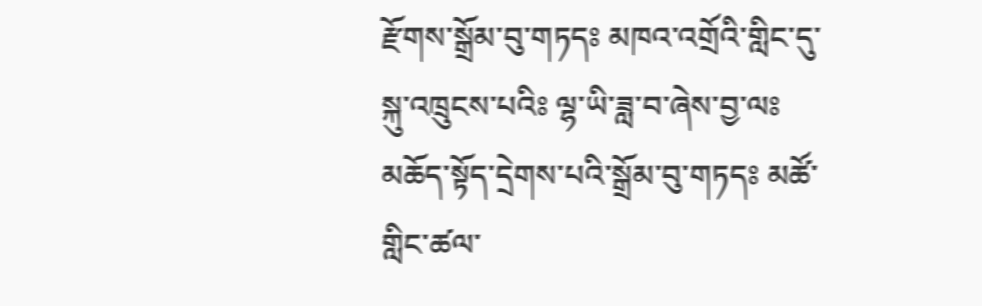རྫོགས་སྒྲོམ་བུ་གཏདཿ མཁའ་འགྲོའི་གླིང་དུ་སྐུ་འཁྲུངས་པའིཿ ལྷ་ཡི་ཟླ་བ་ཞེས་བྱ་ལཿ མཆོད་སྟོད་དྲེགས་པའི་སྒྲོམ་བུ་གཏདཿ མཚོ་གླིང་ཚལ་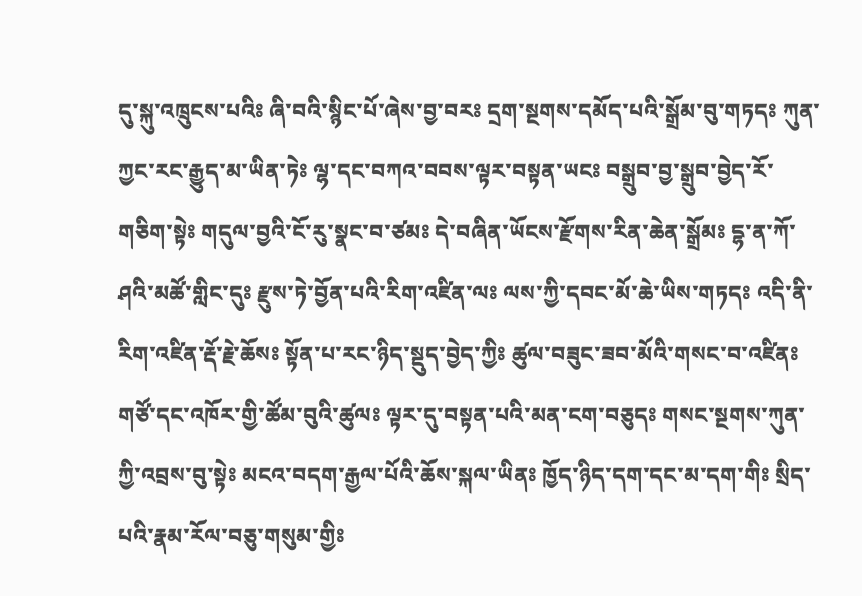དུ་སྐུ་འཁྲུངས་པའིཿ ཞི་བའི་སྙིང་པོ་ཞེས་བྱ་བརཿ དྲག་སྔགས་དམོད་པའི་སྒྲོམ་བུ་གཏདཿ ཀུན་ཀྱང་རང་རྒྱུད་མ་ཡིན་ཏེཿ ལྷ་དང་བཀའ་བབས་ལྟར་བསྟན་ཡངཿ བསྒྲུབ་བྱ་སྒྲུབ་བྱེད་རོ་གཅིག་སྟེཿ གདུལ་བྱའི་ངོ་རུ་སྣང་བ་ཙམཿ དེ་བཞིན་ཡོངས་རྫོགས་རིན་ཆེན་སྒྲོམཿ དྷ་ན་ཀོ་ཤའི་མཚོ་གླིང་དུཿ རྫུས་ཏེ་བྱོན་པའི་རིག་འཛིན་ལཿ ལས་ཀྱི་དབང་མོ་ཆེ་ཡིས་གཏདཿ འདི་ནི་རིག་འཛིན་རྡོ་རྗེ་ཆོསཿ སྟོན་པ་རང་ཉིད་སྡུད་བྱེད་ཀྱིཿ ཚུལ་བཟུང་ཟབ་མོའི་གསང་བ་འཛིནཿ གཙོ་དང་འཁོར་གྱི་ཚོམ་བུའི་ཚུལཿ ལྟར་དུ་བསྟན་པའི་མན་ངག་བཅུདཿ གསང་སྔགས་ཀུན་ཀྱི་འབྲས་བུ་སྟེཿ མངའ་བདག་རྒྱལ་པོའི་ཆོས་སྐལ་ཡིནཿ ཁྱོད་ཉིད་དག་དང་མ་དག་གིཿ སྲིད་པའི་རྣམ་རོལ་བཅུ་གསུམ་གྱིཿ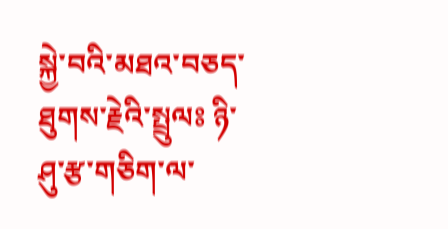སྐྱེ་བའི་མཐའ་བཅད་ཐུགས་རྗེའི་སྤྲུལཿ ཉི་ཤུ་རྩ་གཅིག་ལ་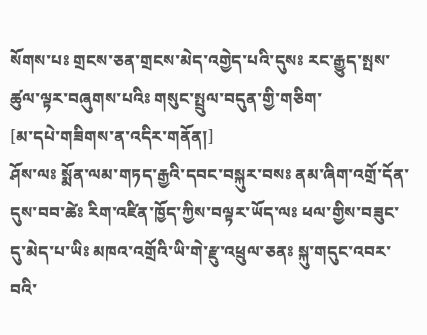སོགས་པཿ གྲངས་ཅན་གྲངས་མེད་འགྱེད་པའི་དུསཿ རང་རྒྱུད་སྤས་ཚུལ་ལྟར་བཞུགས་པའིཿ གསུང་སྤྲུལ་བདུན་གྱི་གཅིག་
[མ་དཔེ་གཟིགས་ན་འདིར་གནོན།]
ཤོས་ལཿ སྨོན་ལམ་གཏད་རྒྱའི་དབང་བསྐུར་བསཿ ནམ་ཞིག་འགྲོ་དོན་དུས་བབ་ཚེཿ རིག་འཛིན་ཁྱོད་ཀྱིས་བལྟར་ཡོད་ལཿ ཕལ་གྱིས་བཟུང་དུ་མེད་པ་ཡིཿ མཁའ་འགྲོའི་ཡི་གེ་རྫུ་འཕྲུལ་ཅནཿ སྐུ་གདུང་འབར་བའི་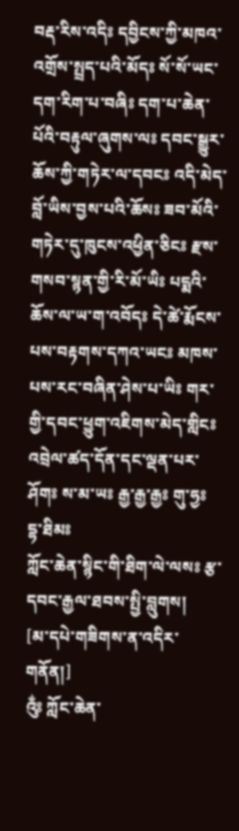བརྡ་རིས་འདིཿ དབྱིངས་ཀྱི་མཁའ་འགྲོས་སྤྲད་པའི་མོདཿ སོ་སོ་ཡང་དག་རིག་པ་བཞིཿ དག་པ་ཆེན་པོའི་བརྟུལ་ཞུགས་ལཿ དབང་སྒྱུར་ཆོས་ཀྱི་གཏེར་ལ་དབངཿ འདི་མེད་བློ་ཡིས་བྱས་པའི་ཆོསཿ ཟབ་མོའི་གཏེར་དུ་ཁུངས་འཕྱིན་ཅིངཿ རྫས་གསབ་སྙན་གྱི་རི་མོ་ཡིཿ པདྨའི་ཆོས་ལ་ཡ་ག་འབོདཿ དེ་ཚེ་རྨོངས་པས་བརྟགས་དཀའ་ཡངཿ མཁས་པས་རང་བཞིན་ཤེས་པ་ཡིཿ གར་གྱི་དབང་ཕྱུག་འཇིགས་མེད་གླིངཿ འབྲེལ་ཚད་དོན་དང་ལྡན་པར་ཤོགཿ ས་མ་ཡཿ རྒྱ་རྒྱ་རྒྱཿ གུ་ཧྱཿ དྷ་ཐིམཿ
ཀློང་ཆེན་སྙིང་གི་ཐིག་ལེ་ལསཿ རྩ་དབང་རྒྱལ་ཐབས་སྤྱི་བླུགས།
[མ་དཔེ་གཟིགས་ན་འདིར་གནོན།]
༂ ཀློང་ཆེན་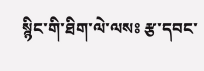སྙིང་གི་ཐིག་ལེ་ལསཿ རྩ་དབང་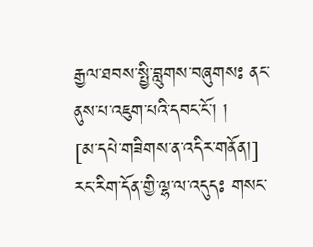རྒྱལ་ཐབས་སྤྱི་བླུགས་བཞུགསཿ ནང་ནུས་པ་འཇུག་པའི་དབང་ངོ་། །
[མ་དཔེ་གཟིགས་ན་འདིར་གནོན།]
རང་རིག་དོན་གྱི་ལྷ་ལ་འདུདཿ གསང་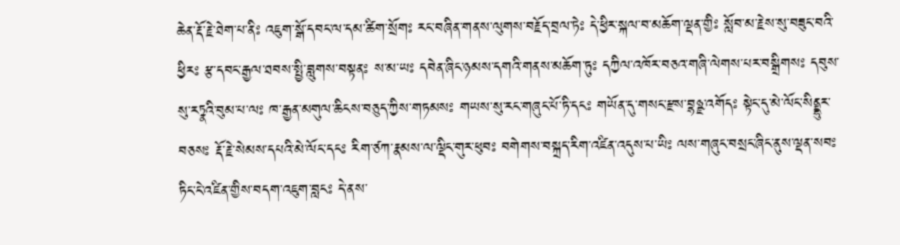ཆེན་རྡོ་རྗེ་ཐེག་པ་ནིཿ འཇུག་སྒོ་དབང་ལ་དམ་ཚིག་སྲོགཿ རང་བཞིན་གནས་ལུགས་བརྗོད་བྲལ་ཏེཿ དེ་ཕྱིར་སྐལ་བ་མཆོག་ལྡན་གྱིཿ སློབ་མ་རྗེས་སུ་བཟུང་བའི་ཕྱིརཿ རྩ་དབང་རྒྱལ་ཐབས་སྤྱི་བླུགས་བསྟནཿ ས་མ་ཡཿ དབེན་ཞིང་ཉམས་དགའི་གནས་མཆོག་ཏུཿ དཀྱིལ་འཁོར་བཅའ་གཞི་ལེགས་པར་བསྒྲིགསཿ དབུས་སུ་རཏྣའི་བུམ་པ་ལཿ ཁ་རྒྱན་མགུལ་ཆིངས་བཅུད་ཀྱིས་གཏམསཿ གཡས་སུ་རང་གཞུང་པོ་ཏི་དངཿ གཡོན་དུ་གསང་རྫས་བྷཉྫ་འགོདཿ སྟེང་དུ་མེ་ལོང་སིནྡྷུར་བཅསཿ རྡོ་རྗེ་སེམས་དཔའི་མེ་ལོང་དངཿ རིག་ཙཀ་རྣམས་ལ་ལྡིང་གུར་ཕུབཿ བགེགས་བསྐྲད་རིག་འཛིན་འདུས་པ་ཡིཿ ལས་གཞུང་བསྲང་ཞིང་ནུས་ལྡན་སབཿ ཏིང་ངེ་འཛིན་གྱིས་བདག་འཇུག་བླངཿ དེ་ནས་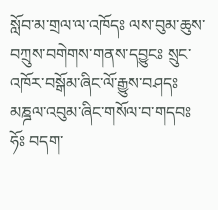སློབ་མ་གྲལ་ལ་འཁོདཿ ལས་བུམ་ཆུས་བཀྲུས་བགེགས་གནས་དབྱུངཿ སྲུང་འཁོར་བསྒོམ་ཞིང་ལོ་རྒྱུས་བཤདཿ མཎྜལ་འབུམ་ཞིང་གསོལ་བ་གདབཿ ཧོཿ བདག་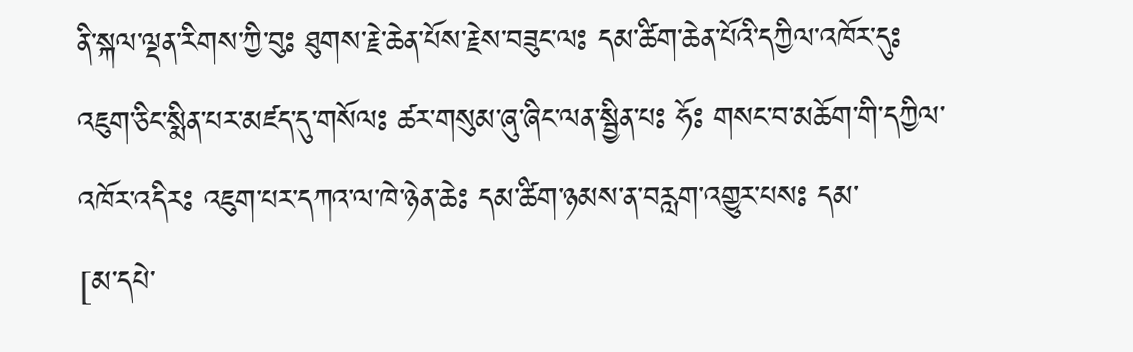ནི་སྐལ་ལྡན་རིགས་ཀྱི་བུཿ ཐུགས་རྗེ་ཆེན་པོས་རྗེས་བཟུང་ལཿ དམ་ཚིག་ཆེན་པོའི་དཀྱིལ་འཁོར་དུཿ འཇུག་ཅིང་སྨིན་པར་མཛད་དུ་གསོལཿ ཚར་གསུམ་ཞུ་ཞིང་ལན་སྦྱིན་པཿ ཧོཿ གསང་བ་མཆོག་གི་དཀྱིལ་འཁོར་འདིརཿ འཇུག་པར་དཀའ་ལ་ཁེ་ཉེན་ཆེཿ དམ་ཚིག་ཉམས་ན་བརླག་འགྱུར་པསཿ དམ་
[མ་དཔེ་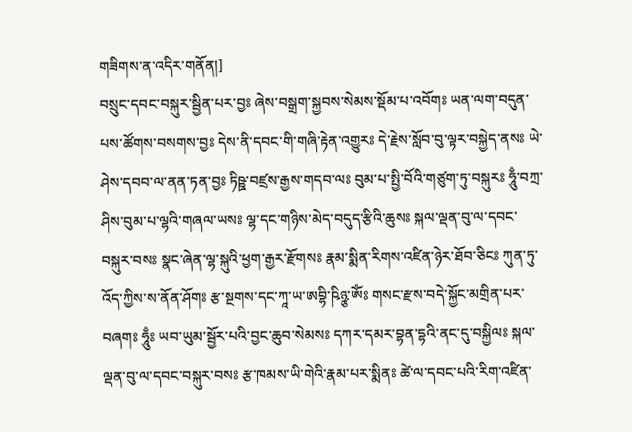གཟིགས་ན་འདིར་གནོན།]
བསྲུང་དབང་བསྐུར་སྦྱིན་པར་བྱཿ ཞེས་བསྒྲག་སྐྱབས་སེམས་སྡོམ་པ་འབོགཿ ཡན་ལག་བདུན་པས་ཚོགས་བསགས་བྱཿ དེས་ནི་དབང་གི་གཞི་རྟེན་འགྱུརཿ དེ་རྗེས་སློབ་བུ་ལྟར་བསྐྱེད་ནསཿ ཡེ་ཤེས་དབབ་ལ་ནན་ཏན་བྱཿ ཏིཥྛ་བཛྲས་རྒྱས་གདབ་ལཿ བུམ་པ་སྤྱི་བོའི་གཙུག་ཏུ་བསྐུརཿ ཧཱུྃ་བཀྲ་ཤིས་བུམ་པ་ལྷའི་གཞལ་ཡསཿ ལྷ་དང་གཉིས་མེད་བདུད་རྩིའི་ཆུསཿ སྐལ་ལྡན་བུ་ལ་དབང་བསྐུར་བསཿ སྣང་ཞེན་ལྷ་སྐུའི་ཕྱག་རྒྱར་རྫོགསཿ རྣམ་སྨིན་རིགས་འཛིན་ཉེར་ཐོབ་ཅིངཿ ཀུན་ཏུ་འོད་ཀྱིས་ས་ནོན་ཤོགཿ རྩ་སྔགས་དང་ཀཱ་ཡ་ཨབྷི་ཥིཉྩ་ཨོཾཿ གསང་རྫས་བདེ་སྐྱོང་མགྲིན་པར་བཞགཿ ཧཱུྃཿ ཡབ་ཡུམ་སྦྱོར་པའི་བྱང་ཆུབ་སེམསཿ དཀར་དམར་བྷན་དྷའི་ནང་དུ་བསྐྱིལཿ སྐལ་ལྡན་བུ་ལ་དབང་བསྐུར་བསཿ རྩ་ཁམས་ཡི་གེའི་རྣམ་པར་སྨིནཿ ཚེ་ལ་དབང་པའི་རིག་འཛིན་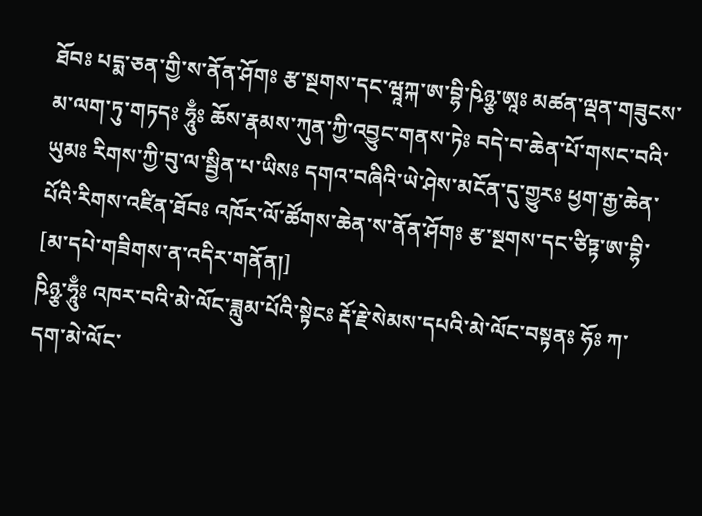ཐོབཿ པདྨ་ཅན་གྱི་ས་ནོན་ཤོགཿ རྩ་སྔགས་དང་ཝཱཀྐ་ཨ་བྷི་ཥིཉྩ་ཨཱཿ མཚན་ལྡན་གཟུངས་མ་ལག་ཏུ་གཏདཿ ཧཱུྃཿ ཆོས་རྣམས་ཀུན་ཀྱི་འབྱུང་གནས་ཏེཿ བདེ་བ་ཆེན་པོ་གསང་བའི་ཡུམཿ རིགས་ཀྱི་བུ་ལ་སྦྱིན་པ་ཡིསཿ དགའ་བཞིའི་ཡེ་ཤེས་མངོན་དུ་གྱུརཿ ཕྱག་རྒྱ་ཆེན་པོའི་རིགས་འཛིན་ཐོབཿ འཁོར་ལོ་ཚོགས་ཆེན་ས་ནོན་ཤོགཿ རྩ་སྔགས་དང་ཙིཏྟ་ཨ་བྷི་
[མ་དཔེ་གཟིགས་ན་འདིར་གནོན།]
ཥིཉྩ་ཧཱུྃཿ འཁར་བའི་མེ་ལོང་ཟླུམ་པོའི་སྟེངཿ རྡོ་རྗེ་སེམས་དཔའི་མེ་ལོང་བསྟནཿ ཧོཿ ཀ་དག་མེ་ལོང་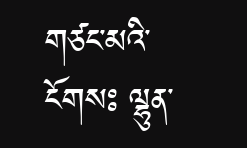གཙང་མའི་ངོགསཿ ལྷུན་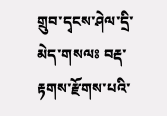གྲུབ་དྭངས་ཤེལ་དྲི་མེད་གསལཿ བརྡ་རྟགས་རྫོགས་པའི་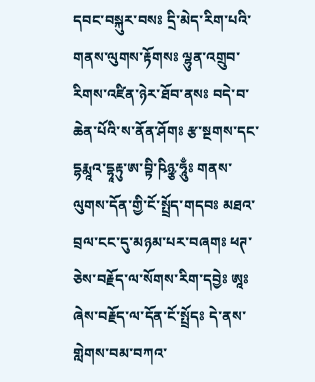དབང་བསྐུར་བསཿ དྲི་མེད་རིག་པའི་གནས་ལུགས་རྟོགསཿ ལྷུན་འགྲུབ་རིགས་འཛིན་ཉེར་ཐོབ་ནསཿ བདེ་བ་ཆེན་པོའི་ས་ནོན་ཤོགཿ རྩ་སྔགས་དང་དྷརྨཱའ་དྷཱརྟུ་ཨ་བྟི་ཥིཉྩ་ཧཱུྃཿ གནས་ལུགས་དོན་གྱི་ངོ་སྤྲོད་གདབཿ མཐའ་བྲལ་ངང་དུ་མཉམ་པར་བཞགཿ ཕཊ་ཅེས་བརྗོད་ལ་སོགས་རིག་དབྱེཿ ཨཱཿཞེས་བརྗོད་ལ་དོན་ངོ་སྤྲོདཿ དེ་ནས་གླེགས་བམ་བཀའ་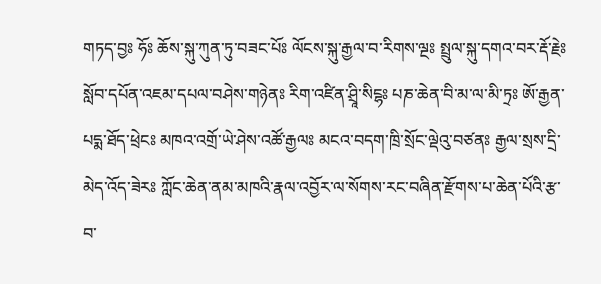གཏད་བྱཿ ཧོཿ ཆོས་སྐུ་ཀུན་ཏུ་བཟང་པོཿ ལོངས་སྐུ་རྒྱལ་བ་རིགས་ལྔཿ སྤྲུལ་སྐུ་དགའ་བར་རྡོ་རྗེཿ སློབ་དཔོན་འཇམ་དཔལ་བཤེས་གཉེནཿ རིག་འཛིན་ཤྲཱི་སིངྷཿ པཎ་ཆེན་བི་མ་ལ་མི་ཏྲཿ ཨོ་རྒྱན་པདྨ་ཐོད་ཕྲེངཿ མཁའ་འགྲོ་ཡེ་ཤེས་འཚོ་རྒྱལཿ མངའ་བདག་ཁྲི་སྲོང་ལྡེའུ་བཙནཿ རྒྱལ་སྲས་དྲི་མེད་འོད་ཟེརཿ ཀློང་ཆེན་ནམ་མཁའི་རྣལ་འབྱོར་ལ་སོགས་རང་བཞིན་རྫོགས་པ་ཆེན་པོའི་རྩ་བ་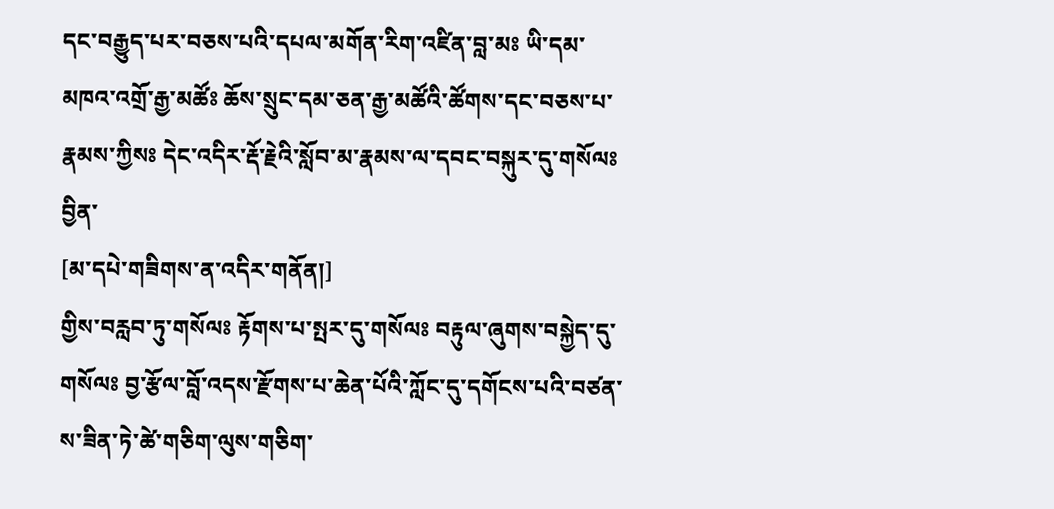དང་བརྒྱུད་པར་བཅས་པའི་དཔལ་མགོན་རིག་འཛིན་བླ་མཿ ཡི་དམ་མཁའ་འགྲོ་རྒྱ་མཚོཿ ཆོས་སྲུང་དམ་ཅན་རྒྱ་མཚོའི་ཚོགས་དང་བཅས་པ་རྣམས་ཀྱིསཿ དེང་འདིར་རྡོ་རྗེའི་སློབ་མ་རྣམས་ལ་དབང་བསྐུར་དུ་གསོལཿ བྱིན་
[མ་དཔེ་གཟིགས་ན་འདིར་གནོན།]
གྱིས་བརླབ་ཏུ་གསོལཿ རྟོགས་པ་སྤར་དུ་གསོལཿ བརྟུལ་ཞུགས་བསྐྱེད་དུ་གསོལཿ བྱ་རྩོལ་བློ་འདས་རྫོགས་པ་ཆེན་པོའི་ཀློང་དུ་དགོངས་པའི་བཙན་ས་ཟིན་ཏེ་ཚེ་གཅིག་ལུས་གཅིག་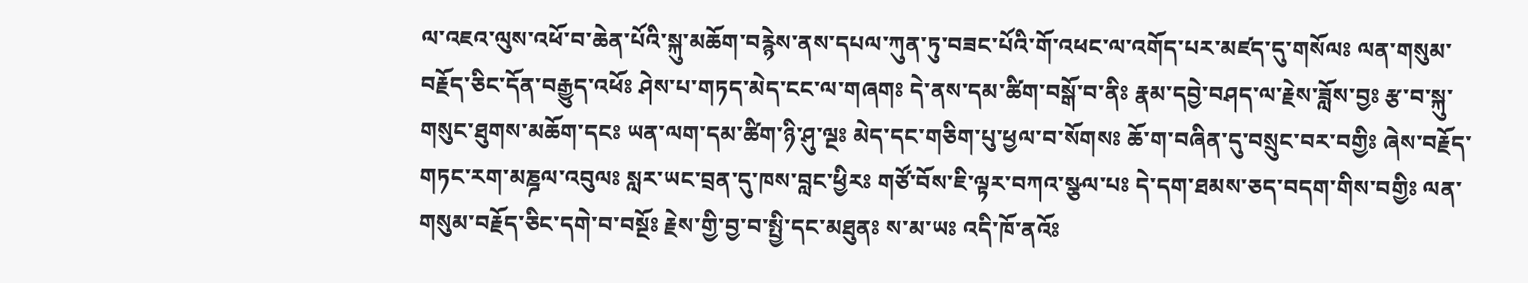ལ་འཇའ་ལུས་འཕོ་བ་ཆེན་པོའི་སྐུ་མཆོག་བརྙེས་ནས་དཔལ་ཀུན་ཏུ་བཟང་པོའི་གོ་འཕང་ལ་འགོད་པར་མཛད་དུ་གསོལཿ ལན་གསུམ་བརྗོད་ཅིང་དོན་བརྒྱུད་འཕོཿ ཤེས་པ་གཏད་མེད་ངང་ལ་གཞགཿ དེ་ནས་དམ་ཚིག་བསྒོ་བ་ནིཿ རྣམ་དབྱེ་བཤད་ལ་རྗེས་ཟློས་བྱཿ རྩ་བ་སྐུ་གསུང་ཐུགས་མཆོག་དངཿ ཡན་ལག་དམ་ཚིག་ཉི་ཤུ་ལྔཿ མེད་དང་གཅིག་པུ་ཕྱལ་བ་སོགསཿ ཆོ་ག་བཞིན་དུ་བསྲུང་བར་བགྱིཿ ཞེས་བརྗོད་གཏང་རག་མཎྜལ་འབུལཿ སླར་ཡང་བྲན་དུ་ཁས་བླང་ཕྱིརཿ གཙོ་བོས་ཇི་ལྟར་བཀའ་སྩལ་པཿ དེ་དག་ཐམས་ཅད་བདག་གིས་བགྱིཿ ལན་གསུམ་བརྗོད་ཅིང་དགེ་བ་བསྔོཿ རྗེས་གྱི་བྱ་བ་སྤྱི་དང་མཐུནཿ ས་མ་ཡཿ འདི་ཁོ་ནའོཿ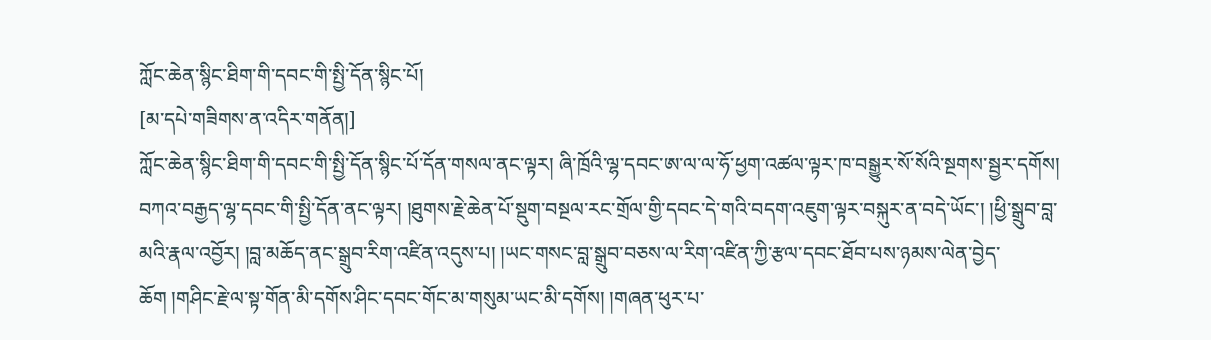ཀློང་ཆེན་སྙིང་ཐིག་གི་དབང་གི་སྤྱི་དོན་སྙིང་པོ།
[མ་དཔེ་གཟིགས་ན་འདིར་གནོན།]
ཀློང་ཆེན་སྙིང་ཐིག་གི་དབང་གི་སྤྱི་དོན་སྙིང་པོ་དོན་གསལ་ནང་ལྟར། ཞི་ཁྲོའི་ལྷ་དབང་ཨ་ལ་ལ་ཧོ་ཕྱག་འཚལ་ལྟར་ཁ་བསྒྱུར་སོ་སོའི་སྔགས་སྦྱར་དགོས། བཀའ་བརྒྱད་ལྷ་དབང་གི་སྤྱི་དོན་ནང་ལྟར། །ཐུགས་རྗེ་ཆེན་པོ་སྡུག་བསྔལ་རང་གྲོལ་གྱི་དབང་དེ་གའི་བདག་འཇུག་ལྟར་བསྐུར་ན་བདེ་ཡོང་། །ཕྱི་སྒྲུབ་བླ་མའི་རྣལ་འབྱོར། །བླ་མཆོད་ནང་སྒྲུབ་རིག་འཛིན་འདུས་པ། །ཡང་གསང་བླ་སྒྲུབ་བཅས་ལ་རིག་འཛིན་ཀྱི་རྩལ་དབང་ཐོབ་པས་ཉམས་ལེན་བྱེད་ཆོག །གཤིང་རྗེ་ལ་སྟ་གོན་མི་དགོས་ཤིང་དབང་གོང་མ་གསུམ་ཡང་མི་དགོས། །གཞན་ཕུར་པ་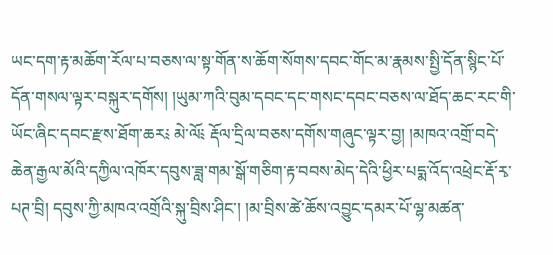ཡང་དག་རྟ་མཆོག་རོལ་པ་བཅས་ལ་སྟ་གོན་ས་ཆོག་སོགས་དབང་གོང་མ་རྣམས་སྤྱི་དོན་སྙིང་པོ་དོན་གསལ་ལྟར་བསྐུར་དགོས། །ཡུམ་ཀའི་བུམ་དབང་དང་གསང་དབང་བཅས་ལ་ཐོད་ཆང་རང་གི་ཡོང་ཞིང་དབང་རྫས་ཐོག་ཆར༴ མེ་ལོ༴ རྡོལ་དྲིལ་བཅས་དགོས་གཞུང་ལྟར་བྱ། །མཁའ་འགྲོ་བདེ་ཆེན་རྒྱལ་མོའི་དཀྱིལ་འཁོར་དབུས་ཟླ་གམ་སྒོ་གཅིག་རྟ་བབས་མེད་དེའི་ཕྱིར་པདྨ་འོད་འཕྲེང་རྡོ་རྭ་པཊ་བྲི། དབུས་ཀྱི་མཁའ་འགྲོའི་སྐུ་བྲིས་ཤིང་། །མ་བྲིས་ཚེ་ཆོས་འབྱུང་དམར་པོ་ལྷ་མཚན་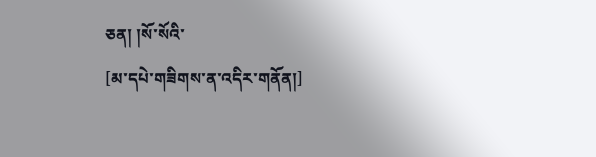ཅན། །སོ་སོའི་
[མ་དཔེ་གཟིགས་ན་འདིར་གནོན།]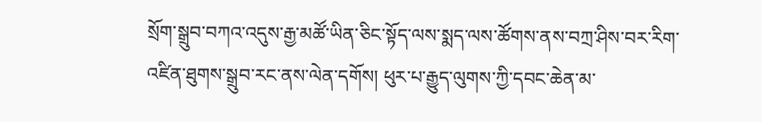སྲོག་སྒྲུབ་བཀའ་འདུས་རྒྱ་མཚོ་ཡིན་ཅིང་སྟོད་ལས་སྨད་ལས་ཚོགས་ནས་བཀྲ་ཤིས་བར་རིག་འཛིན་ཐུགས་སྒྲུབ་རང་ནས་ལེན་དགོས། ཕུར་པ་རྒྱུད་ལུགས་ཀྱི་དབང་ཆེན་མ་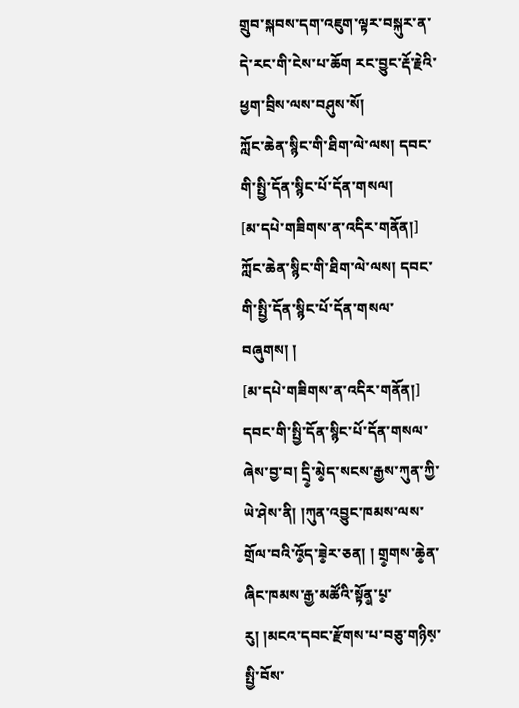གྲུབ་སྐབས་དག་འཇུག་ལྟར་བསྐུར་ན་དེ་རང་གི་ངེས་པ་ཆོག རང་བྱུང་རྡོ་རྗེའི་ཕྱག་བྲིས་ལས་བཤུས་སོ།
ཀློང་ཆེན་སྙིང་གི་ཐིག་ལེ་ལས། དབང་གི་སྤྱི་དོན་སྙིང་པོ་དོན་གསལ།
[མ་དཔེ་གཟིགས་ན་འདིར་གནོན།]
ཀློང་ཆེན་སྙིང་གི་ཐིག་ལེ་ལས། དབང་གི་སྤྱི་དོན་སྙིང་པོ་དོན་གསལ་བཞུགས། །
[མ་དཔེ་གཟིགས་ན་འདིར་གནོན།]
དབང་གི་སྤྱི་དོན་སྙིང་པོ་དོན་གསལ་ཞེས་བྱ་བ། དྲི༵་མེ༵ད་སངས་རྒྱས་ཀུན་ཀྱི་ཡེ་ཤེས་ནི། །ཀུན་འབྱུང་ཁམས་ལས་གྲོལ་བའི་འོ༵ད་ཟེ༵ར་ཅན། ། གྲ༵གས་ཆེ༵ན་ཞིང་ཁམས་རྒྱ་མཚོའི་སྟོན༵་པ༵་རུ། །མངའ་དབང་རྫོགས་པ་བཅུ་གཉིས༷་སྤྱི་བོས་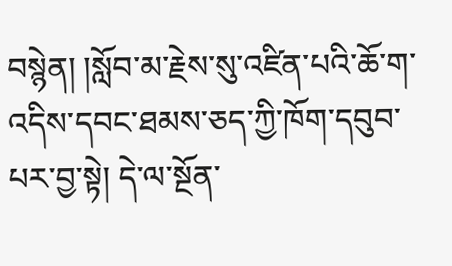བསྙེན། །སློབ་མ་རྗེས་སུ་འཛིན་པའི་ཆོ་ག་འདིས་དབང་ཐམས་ཅད་ཀྱི་ཁོག་དབུབ་པར་བྱ་སྟེ། དེ་ལ་སྔོན་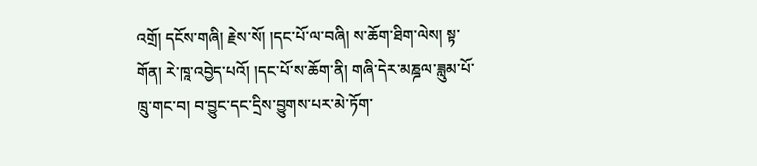འགྲོ། དངོས་གཞི། རྗེས་སོ། །དང་པོ་ལ་བཞི། ས་ཆོག་ཐིག་ལེས། སྟ་གོན། རེ་ཁཱ་འབྱེད་པའོ། །དང་པོ་ས་ཆོག་ནི། གཞི་དེར་མཎྜལ་ཟླུམ་པོ་ཁྲུ་གང་བ། བ་བྱུང་དང་དྲིས་བྱུགས་པར་མེ་ཏོག་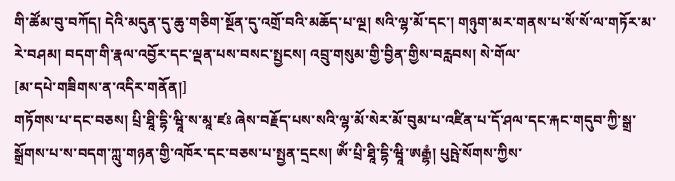གི་ཚོམ་བུ་བཀོད། དེའི་མདུན་དུ་ཆུ་གཅིག་སྔོན་དུ་འགྲོ་བའི་མཆོད་པ་ལྔ། སའི་ལྷ་མོ་དང་། གཉུག་མར་གནས་པ་སོ་སོ་ལ་གཏོར་མ་རེ་བཤམ། བདག་གི་རྣལ་འབྱོར་དང་ལྡན་པས་བསང་སྤྱངས། འབྲུ་གསུམ་གྱི་བྱིན་གྱིས་བརླབས། སེ་གོལ་
[མ་དཔེ་གཟིགས་ན་འདིར་གནོན།]
གཏོགས་པ་དང་བཅས། པྲི་ཐཱི་དྷི་ཝཱི་ས་མཱ་ཛཿ ཞེས་བརྗོད་པས་སའི་ལྷ་མོ་སེར་མོ་བུམ་པ་འཛིན་པ་དོ་ཤལ་དང་རྐང་གདུབ་ཀྱི་སྒྲ་སྒྲོགས་པ་ས་བདག་ཀླུ་གཉན་གྱི་འཁོར་དང་བཅས་པ་སྤྱན་དྲངས། ཨོཾ་པྲི་ཐཱི་དྷི་ཝཱི་ཨརྒྷཾ། པུཥྤེ་སོགས་ཀྱིས་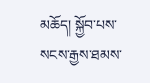མཆོད། སྐྱོབ་པས་སངས་རྒྱས་ཐམས་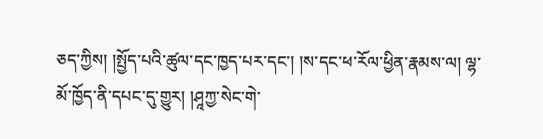ཅད་ཀྱིས། །སྤྱོད་པའི་ཚུལ་དང་ཁྱད་པར་དང་། །ས་དང་ཕ་རོལ་ཕྱིན་རྣམས་ལ། ལྷ་མོ་ཁྱོད་ནི་དཔང་དུ་གྱུར། །ཤཱཀྱ་སེང་གེ་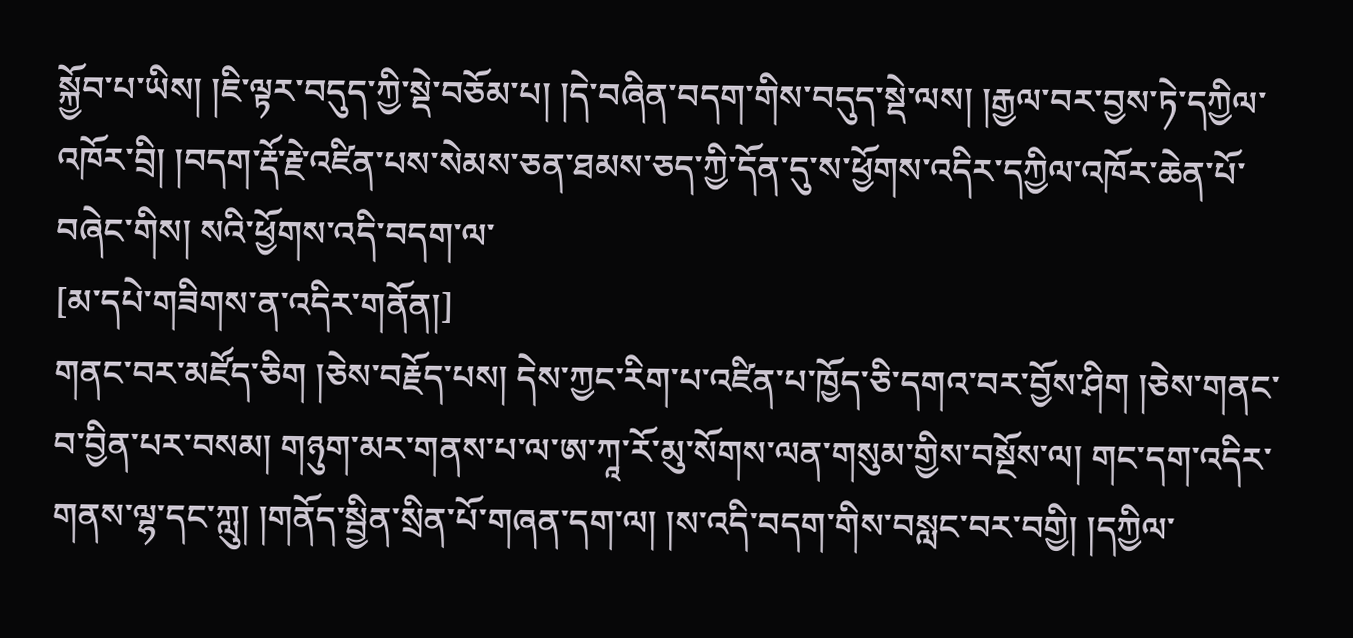སྐྱོབ་པ་ཡིས། །ཇི་ལྟར་བདུད་ཀྱི་སྡེ་བཅོམ་པ། །དེ་བཞིན་བདག་གིས་བདུད་སྡེ་ལས། །རྒྱལ་བར་བྱས་ཏེ་དཀྱིལ་འཁོར་བྲི། །བདག་རྡོ་རྗེ་འཛིན་པས་སེམས་ཅན་ཐམས་ཅད་ཀྱི་དོན་དུ་ས་ཕྱོགས་འདིར་དཀྱིལ་འཁོར་ཆེན་པོ་བཞེང་གིས། སའི་ཕྱོགས་འདི་བདག་ལ་
[མ་དཔེ་གཟིགས་ན་འདིར་གནོན།]
གནང་བར་མཛོད་ཅིག །ཅེས་བརྗོད་པས། དེས་ཀྱང་རིག་པ་འཛིན་པ་ཁྱོད་ཅི་དགའ་བར་བྱོས་ཤིག །ཅེས་གནང་བ་བྱིན་པར་བསམ། གཉུག་མར་གནས་པ་ལ་ཨ་ཀཱ་རོ་མུ་སོགས་ལན་གསུམ་གྱིས་བསྔོས་ལ། གང་དག་འདིར་གནས་ལྷ་དང་ཀླུ། །གནོད་སྦྱིན་སྲིན་པོ་གཞན་དག་ལ། །ས་འདི་བདག་གིས་བསླང་བར་བགྱི། །དཀྱིལ་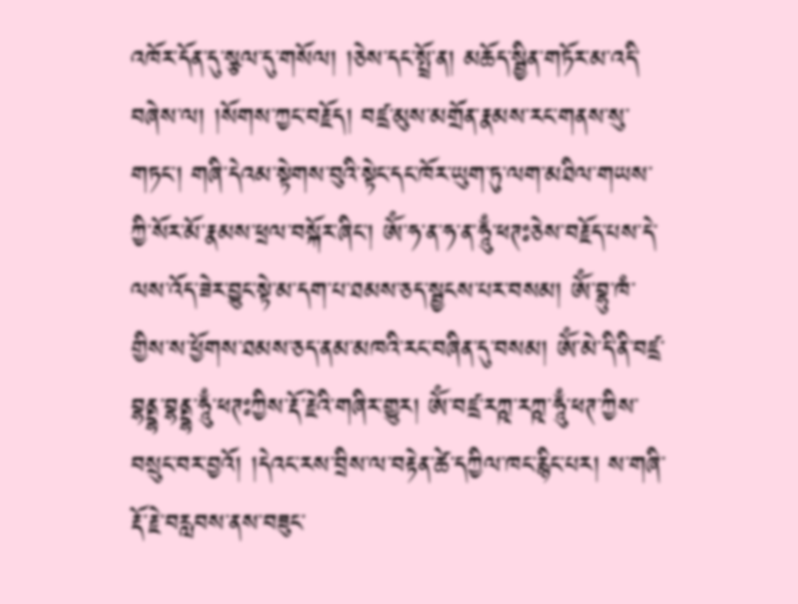འཁོར་དོན་དུ་སྩལ་དུ་གསོལ། །ཅེས་དང་སྤྲོ་ན། མཆོད་སྦྱིན་གཏོར་མ་འདི་བཞེས་ལ། །སོགས་ཀྱང་བརྗོད། བཛྲ་མུས་མགྲོན་རྣམས་རང་གནས་སུ་གཏང་། གཞི་དེའམ་སྟེགས་བུའི་སྟེང་དང་ཁོར་ཡུག་ཏུ་ལག་མཐིལ་གཡས་ཀྱི་སོར་མོ་རྣམས་ཕྲལ་བསྐོར་ཞིང་། ཨོཾ་ཧ་ན་ཧ་ན་ཧཱུྃ་ཕཊཿཅེས་བརྗོད་པས་དེ་ལས་འོད་ཟེར་བྱུང་སྟེ་མ་དག་པ་ཐམས་ཅད་སྦྱངས་པར་བསམ། ཨོཾ་བྷུ་ཁཾ་གྱིས་ས་ཕྱོགས་ཐམས་ཅད་ནམ་མཁའི་རང་བཞིན་དུ་བསམ། ཨོཾ་མེ་དི་ནི་བཛྲ་བྷནྡྷ་བྷནྡྷ་ཧཱུྃ་ཕཊཿཀྱིས་རྡོ་རྗེའི་གཞིར་གྱུར། ཨོཾ་བཛྲ་རཀྵ་རཀྵ་ཧཱུྃ་ཕཊ་ཀྱིས་བསྲུང་བར་བྱའོ། །དེའང་རས་བྲིས་ལ་བརྟེན་ཚེ་དཀྱིལ་ཁང་རྙིང་པར། ས་གཞི་རྡོ་རྗེ་བརླབས་ནས་བཟུང་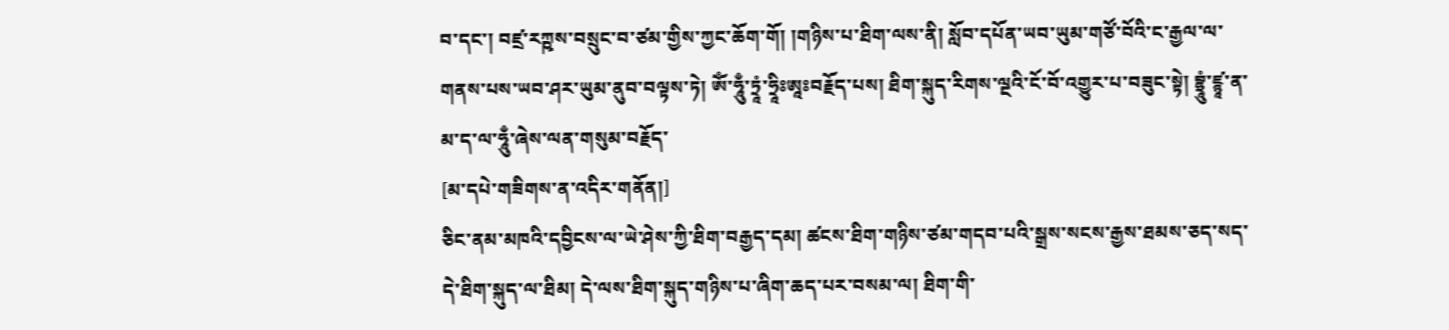བ་དང་། བཛྲ་རཀྵས་བསྲུང་བ་ཙམ་གྱིས་ཀྱང་ཆོག་གོ། །གཉིས་པ་ཐིག་ལས་ནི། སློབ་དཔོན་ཡབ་ཡུམ་གཙོ་བོའི་ང་རྒྱལ་ལ་གནས་པས་ཡབ་ཤར་ཡུམ་ནུབ་བལྟས་ཏེ། ཨོཾ་ཧཱུྃ་ཏྲཱཾ་ཧྲཱིཿཨཱཿབརྗོད་པས། ཐིག་སྐུད་རིགས་ལྔའི་ངོ་བོ་འགྱུར་པ་བཟུང་སྟེ། བྷྲཱུཾ་ཛྙཱ་ན་མ་ད་ལ་ཧཱུྃ་ཞེས་ལན་གསུམ་བརྗོད་
[མ་དཔེ་གཟིགས་ན་འདིར་གནོན།]
ཅིང་ནམ་མཁའི་དབྱིངས་ལ་ཡེ་ཤེས་ཀྱི་ཐིག་བརྒྱད་དམ། ཚངས་ཐིག་གཉིས་ཙམ་གདབ་པའི་སྒྲས་སངས་རྒྱས་ཐམས་ཅད་སད་དེ་ཐིག་སྐུད་ལ་ཐིམ། དེ་ལས་ཐིག་སྐུད་གཉིས་པ་ཞིག་ཆད་པར་བསམ་ལ། ཐིག་གི་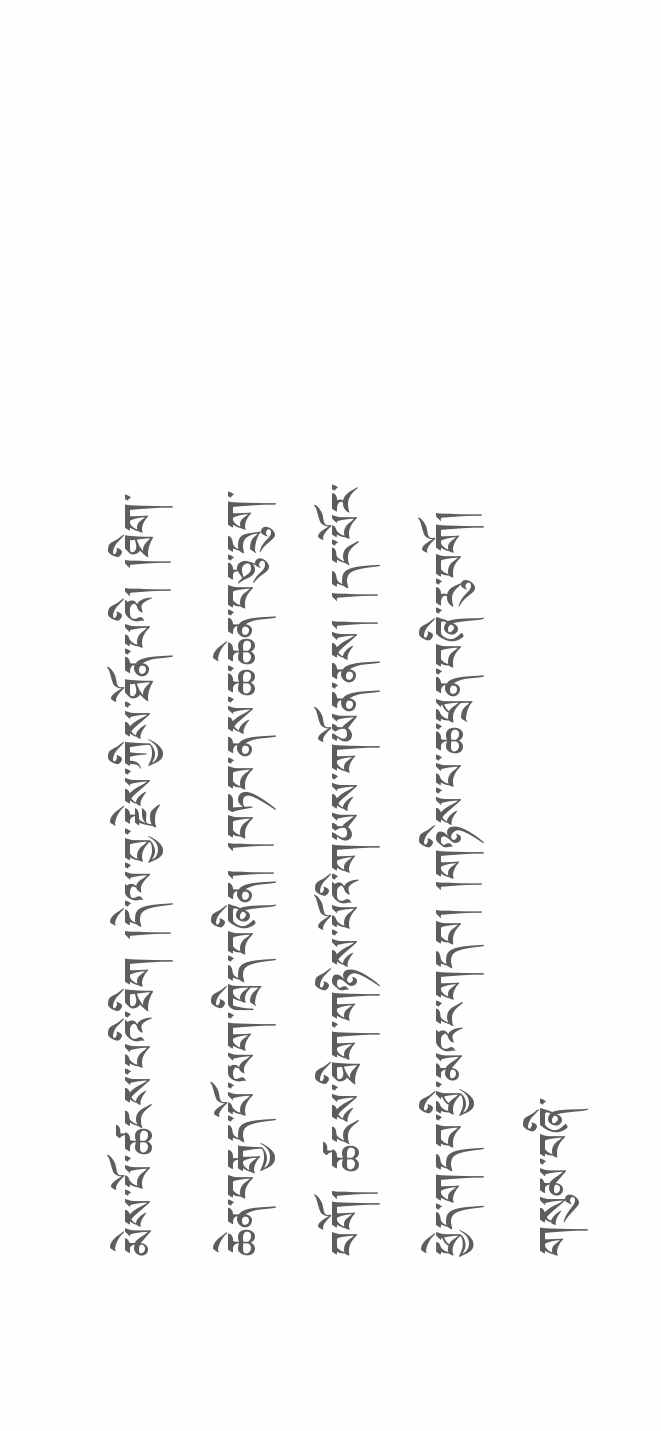མེས་པོ་ཚངས་པའི་ཐིག །དེ་ལ་བྱ་རྗེས་ཀྱིས་ཐོན་པའི། །ཐིག་ཆེན་བརྒྱད་པོ་ལག་ཁྲིད་བཞིན། །བཏབ་ནས་ཆ་ཆེན་བཅུ་དྲུག་བགོ། ཚངས་ཐིག་གཉིས་པོའི་གཡས་གཡོན་ནས། །དང་པོར་ཕྱེད་གདབ་ཕྱི་མའང་གདབ། །གཉིས་པ་ཆ་ཕྲན་བཞི་རུ་བགོ། གསུམ་བཞི་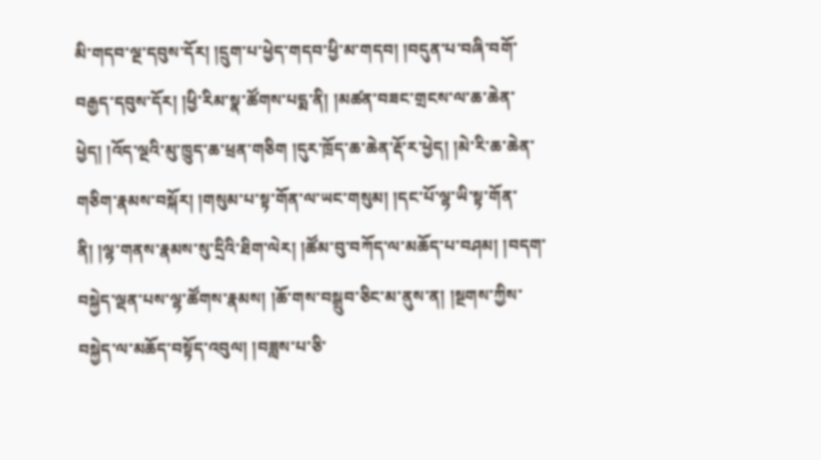མི་གདབ་ལྔ་དབུས་དོར། །དྲུག་པ་ཕྱེད་གདབ་ཕྱི་མ་གདབ། །བདུན་པ་བཞི་བགོ་བརྒྱད་དབུས་དོར། །ཕྱི་རིམ་སྣ་ཚོགས་པདྨ་ནི། །མཚན་བཟང་གྲངས་ལ་ཆ་ཆེན་ཕྱེད། །འོད་ལྔའི་མུ་ཁྱུད་ཆ་ཕྲན་གཅིག །དུར་ཁྲོད་ཆ་ཆེན་རྡོ་ར་ཕྱེད། །མེ་རི་ཆ་ཆེན་གཅིག་རྣམས་བསྐོར། །གསུམ་པ་སྟ་གོན་ལ་ཡང་གསུམ། །དང་པོ་ལྷ་ཡི་སྟ་གོན་ནི། །ལྷ་གནས་རྣམས་སུ་དྲིའི་ཐིག་ལེར། །ཚོམ་བུ་བཀོད་ལ་མཆོད་པ་བཤམ། །བདག་བསྐྱེད་ལྡན་པས་ལྷ་ཚོགས་རྣམས། །ཆོ་གས་བསྒྲུབ་ཅིང་མ་ནུས་ན། །སྔགས་ཀྱིས་བསྐྱེད་ལ་མཆོད་བསྟོད་འབུལ། །བཟླས་པ་ཅི་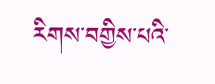རིགས་བགྱིས་པའི་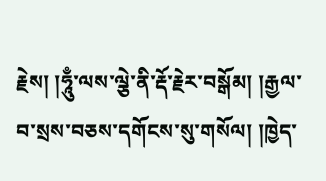རྗེས། །ཧཱུྃ་ལས་ལྕེ་ནི་རྡོ་རྗེར་བསྒོམ། །རྒྱལ་བ་སྲས་བཅས་དགོངས་སུ་གསོལ། །ཁྱེད་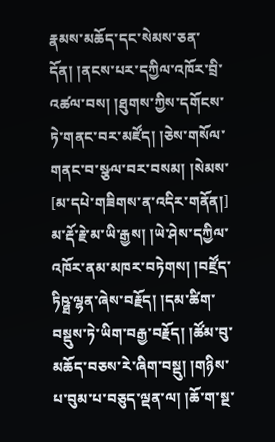རྣམས་མཆོད་དང་སེམས་ཅན་དོན། །ནངས་པར་དཀྱིལ་འཁོར་བྲི་འཚལ་བས། །ཐུགས་ཀྱིས་དགོངས་ཏེ་གནང་བར་མཛོད། །ཅེས་གསོལ་གནང་བ་སྩལ་བར་བསམ། །སེམས་
[མ་དཔེ་གཟིགས་ན་འདིར་གནོན།]
མ་རྡོ་རྗེ་མ་ཡི་རྒྱས། །ཡེ་ཤེས་དཀྱིལ་འཁོར་ནམ་མཁར་བཏེགས། །བཛྲོད་ཏིཥྠ་ལྷན་ཞེས་བརྗོད། །དམ་ཚིག་བསྡུས་ཏེ་ཡིག་བརྒྱ་བརྗོད། །ཚོམ་བུ་མཆོད་བཅས་རེ་ཞིག་བསྡུ། །གཉིས་པ་བུམ་པ་བཅུད་ལྡན་ལ། །ཆོ་ག་སྔ་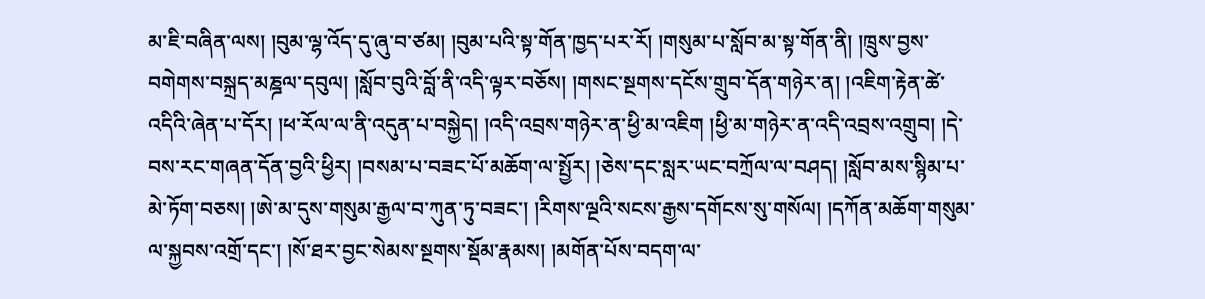མ་ཇི་བཞིན་ལས། །བུམ་ལྷ་འོད་དུ་ཞུ་བ་ཙམ། །བུམ་པའི་སྟ་གོན་ཁྱད་པར་རོ། །གསུམ་པ་སློབ་མ་སྟ་གོན་ནི། །ཁྲུས་བྱས་བགེགས་བསྐྲད་མཎྜལ་དབུལ། །སློབ་བུའི་བློ་ནི་འདི་ལྟར་བཅོས། །གསང་སྔགས་དངོས་གྲུབ་དོན་གཉེར་ན། །འཇིག་རྟེན་ཚེ་འདིའི་ཞེན་པ་དོར། །ཕ་རོལ་ལ་ནི་འདུན་པ་བསྐྱེད། །འདི་འབྲས་གཉེར་ན་ཕྱི་མ་འཇིག །ཕྱི་མ་གཉེར་ན་འདི་འབྲས་འགྲུབ། །དེ་བས་རང་གཞན་དོན་བྱའི་ཕྱིར། །བསམ་པ་བཟང་པོ་མཆོག་ལ་སྤྱོར། །ཅེས་དང་སླར་ཡང་བཀྲོལ་ལ་བཤད། །སློབ་མས་སྙིམ་པ་མེ་ཏོག་བཅས། །ཨེ་མ་དུས་གསུམ་རྒྱལ་བ་ཀུན་ཏུ་བཟང་། །རིགས་ལྔའི་སངས་རྒྱས་དགོངས་སུ་གསོལ། །དཀོན་མཆོག་གསུམ་ལ་སྐྱབས་འགྲོ་དང་། །སོ་ཐར་བྱང་སེམས་སྔགས་སྡོམ་རྣམས། །མགོན་པོས་བདག་ལ་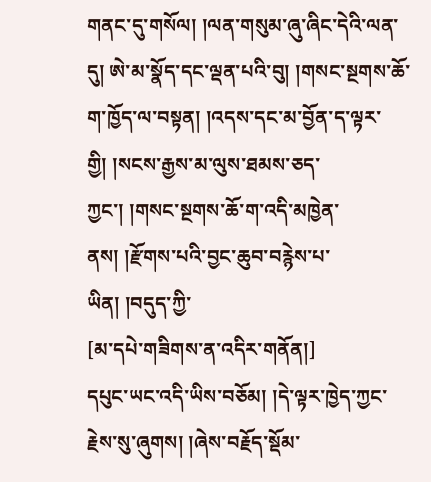གནང་དུ་གསོལ། །ལན་གསུམ་ཞུ་ཞིང་དེའི་ལན་དུ། ཨེ་མ་སྣོད་དང་ལྡན་པའི་བུ། །གསང་སྔགས་ཆོ་ག་ཁྱོད་ལ་བསྟན། །འདས་དང་མ་བྱོན་ད་ལྟར་གྱི། །སངས་རྒྱས་མ་ལུས་ཐམས་ཅད་ཀྱང་། །གསང་སྔགས་ཆོ་ག་འདི་མཁྱེན་ནས། །རྫོགས་པའི་བྱང་ཆུབ་བརྙེས་པ་ཡིན། །བདུད་ཀྱི་
[མ་དཔེ་གཟིགས་ན་འདིར་གནོན།]
དཔུང་ཡང་འདི་ཡིས་བཅོམ། །དེ་ལྟར་ཁྱེད་ཀྱང་རྗེས་སུ་ཞུགས། །ཞེས་བརྗོད་སྡོམ་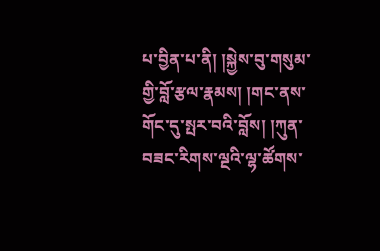པ་བྱིན་པ་ནི། །སྐྱེས་བུ་གསུམ་གྱི་བློ་རྩལ་རྣམས། །གང་ནས་གོང་དུ་སྤར་བའི་བློས། །ཀུན་བཟང་རིགས་ལྔའི་ལྷ་ཚོགས་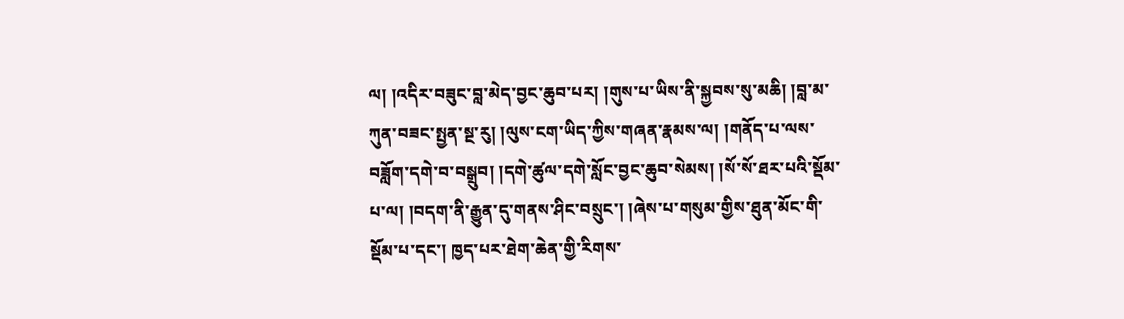ལ། །འདིར་བཟུང་བླ་མེད་བྱང་ཆུབ་པར། །གུས་པ་ཡིས་ནི་སྐྱབས་སུ་མཆི། །བླ་མ་ཀུན་བཟང་སྤྱན་སྔ་རུ། །ལུས་ངག་ཡིད་ཀྱིས་གཞན་རྣམས་ལ། །གནོད་པ་ལས་བཟློག་དགེ་བ་བསྒྲུབ། །དགེ་ཚུལ་དགེ་སློང་བྱང་ཆུབ་སེམས། །སོ་སོ་ཐར་པའི་སྡོམ་པ་ལ། །བདག་ནི་རྒྱུན་དུ་གནས་ཤིང་བསྲུང་། །ཞེས་པ་གསུམ་གྱིས་ཐུན་མོང་གི་སྡོམ་པ་དང་། ཁྱད་པར་ཐེག་ཆེན་གྱི་རིགས་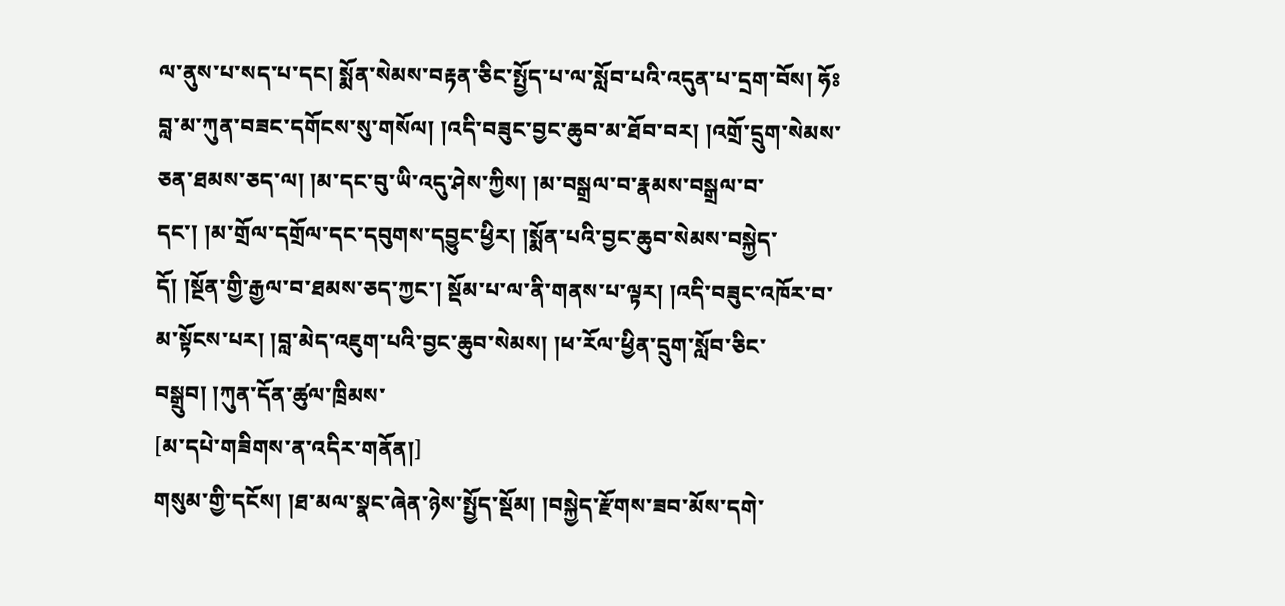ལ་ནུས་པ་སད་པ་དང། སྨོན་སེམས་བརྟན་ཅིང་སྤྱོད་པ་ལ་སློབ་པའི་འདུན་པ་དྲག་བོས། ཧོཿབླ་མ་ཀུན་བཟང་དགོངས་སུ་གསོལ། །འདི་བཟུང་བྱང་ཆུབ་མ་ཐོབ་བར། །འགྲོ་དྲུག་སེམས་ཅན་ཐམས་ཅད་ལ། །མ་དང་བུ་ཡི་འདུ་ཤེས་ཀྱིས། །མ་བསྒྲལ་བ་རྣམས་བསྒྲལ་བ་དང་། །མ་གྲོལ་དགྲོལ་དང་དབུགས་དབྱུང་ཕྱིར། །སྨོན་པའི་བྱང་ཆུབ་སེམས་བསྐྱེད་དོ། །སྔོན་གྱི་རྒྱལ་བ་ཐམས་ཅད་ཀྱང་། སྡོམ་པ་ལ་ནི་གནས་པ་ལྟར། །འདི་བཟུང་འཁོར་བ་མ་སྟོངས་པར། །བླ་མེད་འཇུག་པའི་བྱང་ཆུབ་སེམས། །ཕ་རོལ་ཕྱིན་དྲུག་སློབ་ཅིང་བསྒྲུབ། །ཀུན་དོན་ཚུལ་ཁྲིམས་
[མ་དཔེ་གཟིགས་ན་འདིར་གནོན།]
གསུམ་གྱི་དངོས། །ཐ་མལ་སྣང་ཞེན་ཉེས་སྤྱོད་སྡོམ། །བསྐྱེད་རྫོགས་ཟབ་མོས་དགེ་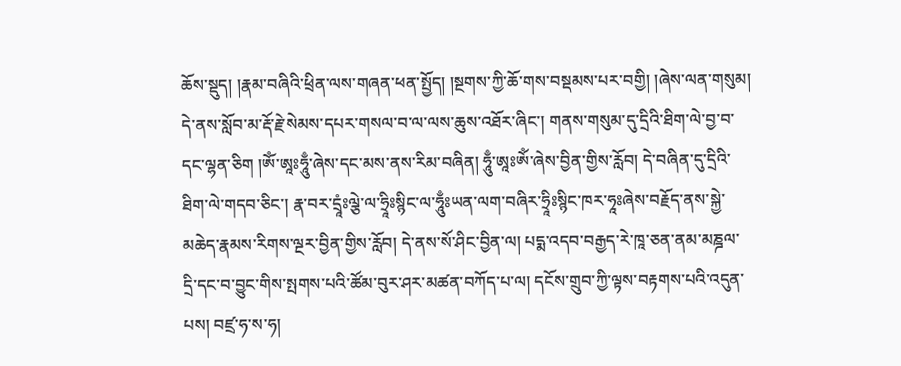ཆོས་སྡུད། །རྣམ་བཞིའི་ཕྲིན་ལས་གཞན་ཕན་སྤྱོད། །སྔགས་ཀྱི་ཆོ་གས་བསྡམས་པར་བགྱི། །ཞེས་ལན་གསུམ། དེ་ནས་སློབ་མ་རྡོ་རྗེ་སེམས་དཔར་གསལ་བ་ལ་ལས་ཆུས་འཐོར་ཞིང་། གནས་གསུམ་དུ་དྲིའི་ཐིག་ལེ་བྱ་བ་དང་ལྷན་ཅིག །ཨོཾ་ཨཱཿཧཱུྃ་ཞེས་དང་མས་ནས་རིམ་བཞིན། ཧཱུྃ་ཨཱཿཨོཾ་ཞེས་བྱིན་གྱིས་རློབ། དེ་བཞིན་དུ་དྲིའི་ཐིག་ལེ་གདབ་ཅིང་། རྣ་བར་དྲཱཾཿལྕེ་ལ་ཧྲཱིཿསྙིང་ལ་ཧཱུྃཿཡན་ལག་བཞིར་ཧྲཱིཿསྙིང་ཁར་ཧཱཿཞེས་བརྗོད་ནས་སྐྱེ་མཆེད་རྣམས་རིགས་ལྔར་བྱིན་གྱིས་རློབ། དེ་ནས་སོ་ཤིང་བྱིན་ལ། པདྨ་འདབ་བརྒྱད་རེ་ཁཱ་ཅན་ནམ་མཎྜལ་དྲི་དང་བ་བྱུང་གིས་སྤགས་པའི་ཚོམ་བུར་ཤར་མཚན་བཀོད་པ་ལ། དངོས་གྲུབ་ཀྱི་ལྟས་བརྟགས་པའི་འདུན་པས། བཛྲ་ཧ་ས་ཧ།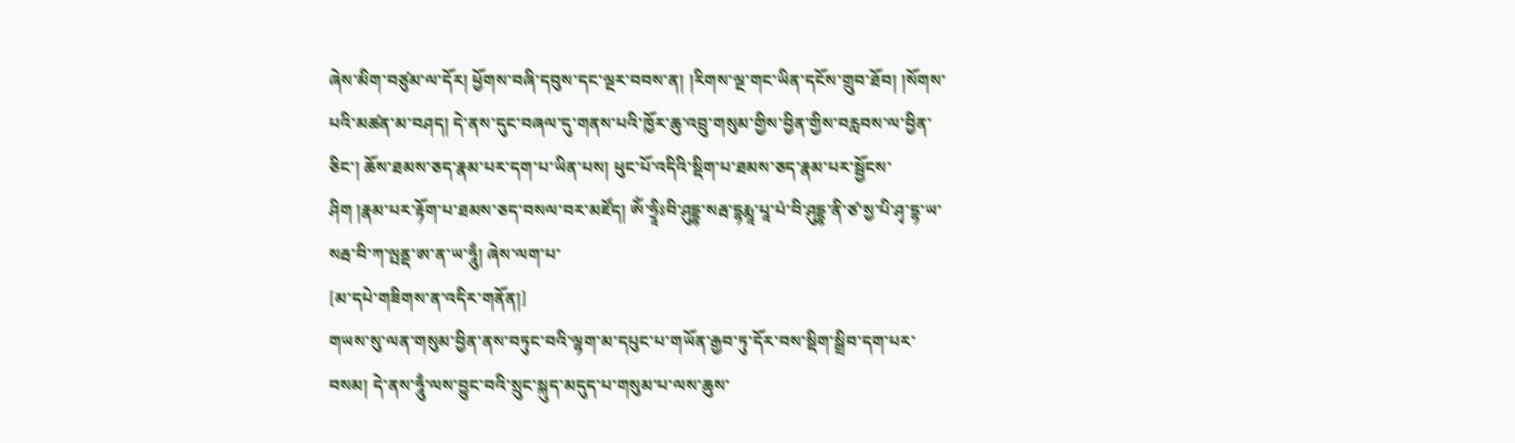ཞེས་མིག་བཙུམ་ལ་དོར། ཕྱོགས་བཞི་དབུས་དང་ལྔར་བབས་ན། །རིགས་ལྔ་གང་ཡིན་དངོས་གྲུབ་ཐོབ། །སོགས་པའི་མཚན་མ་བཤད། དེ་ནས་དུང་བཞལ་དུ་གནས་པའི་ཁྱོར་ཆུ་འབྲུ་གསུམ་གྱིས་བྱིན་གྱིས་བརླབས་ལ་བྱིན་ཅིང་། ཆོས་ཐམས་ཅད་རྣམ་པར་དག་པ་ཡིན་པས། ཕུང་པོ་འདིའི་སྡིག་པ་ཐམས་ཅད་རྣམ་པར་སྦྱོངས་ཤིག །རྣམ་པར་རྟོག་པ་ཐམས་ཅད་བསལ་བར་མཛོད། ཨོཾ་ཧྲཱིཿབི་ཤུདྡྷ་སརྦ་དྷརྨཱ་པཱ་པཾ་བི་ཤུདྡྷ་ནི་ཙ་སྱ་པི་ཤྭ་དྷ་ཡ་སརྦ་བི་ཀ་ལྤནྡ་ཨ་ན་ཡ་ཧཱུྃ། ཞེས་ལག་པ་
[མ་དཔེ་གཟིགས་ན་འདིར་གནོན།]
གཡས་སུ་ལན་གསུམ་བྱིན་ནས་བཏུང་བའི་ལྷག་མ་དཔུང་པ་གཡོན་རྒྱབ་ཏུ་དོར་བས་སྡིག་སྒྲིབ་དག་པར་བསམ། དེ་ནས་ཧཱུྃ་ལས་བྱུང་བའི་སྲུང་སྐུད་མདུད་པ་གསུམ་པ་ལས་ཆུས་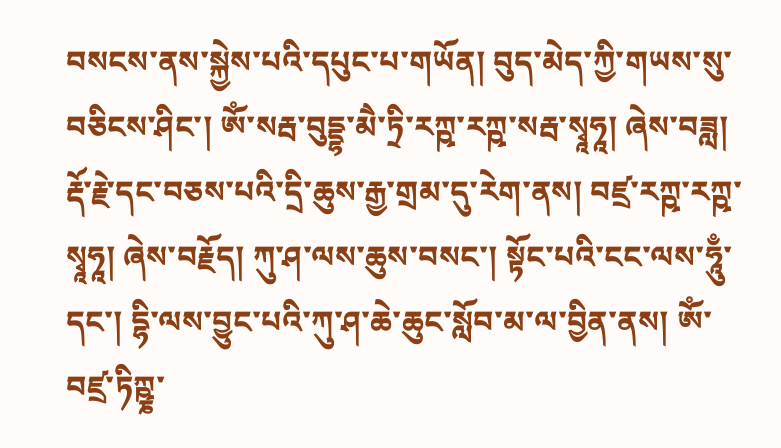བསངས་ནས་སྐྱེས་པའི་དཔུང་པ་གཡོན། བུད་མེད་ཀྱི་གཡས་སུ་བཅིངས་ཤིང་། ཨོཾ་སརྦ་བུདྡྷ་མཻ་ཏྲི་རཀྵ་རཀྵ་སརྦ་སྭཱཧཱ། ཞེས་བཟླ། རྡོ་རྗེ་དང་བཅས་པའི་དྲི་ཆུས་རྒྱ་གྲམ་དུ་རེག་ནས། བཛྲ་རཀྵ་རཀྵ་སྭཱཧཱ། ཞེས་བརྗོད། ཀུ་ཤ་ལས་ཆུས་བསང་། སྟོང་པའི་ངང་ལས་ཧཱུྃ་དང་། དྷི་ལས་བྱུང་པའི་ཀུ་ཤ་ཆེ་ཆུང་སློབ་མ་ལ་བྱིན་ནས། ཨོཾ་བཛྲ་ཏིཀྵྞ་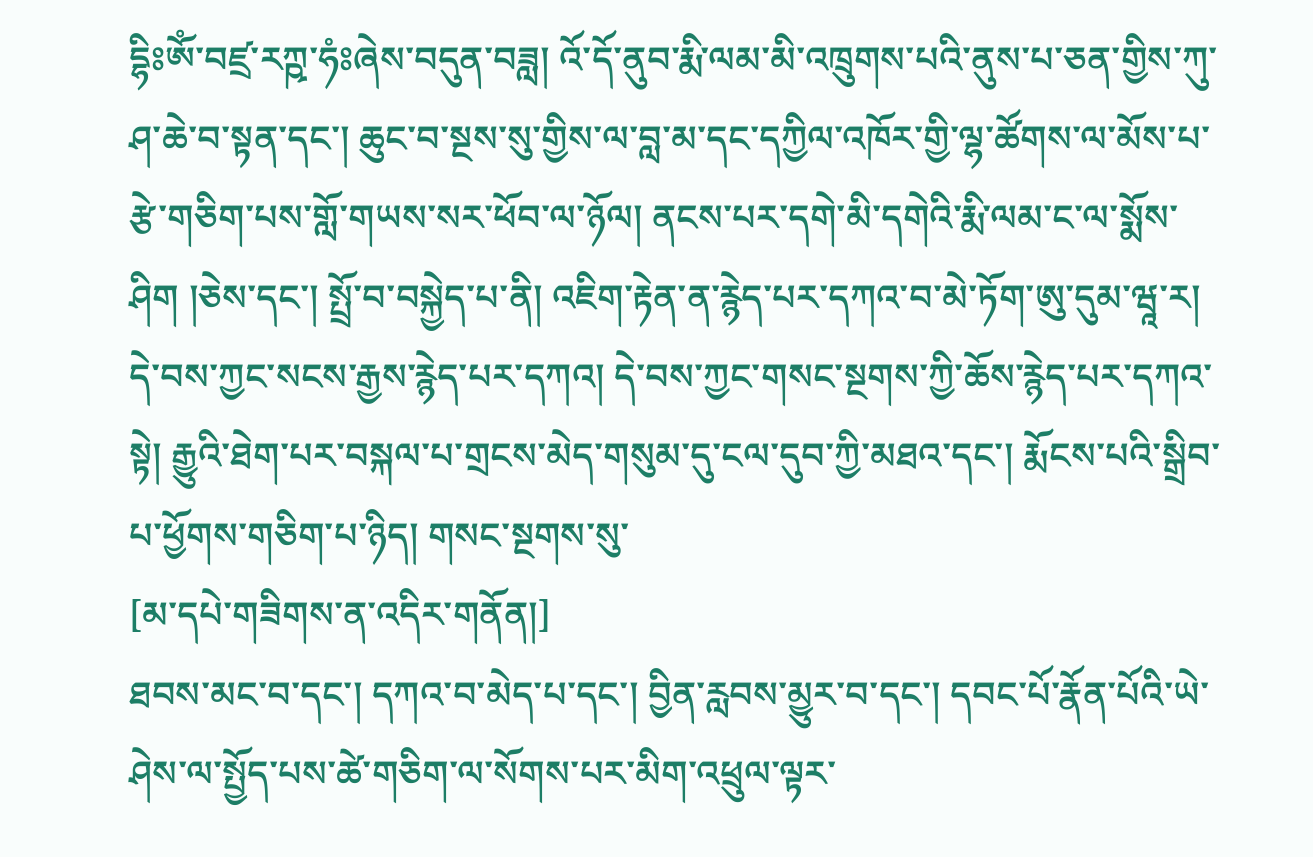དྷིཿཨོཾ་བཛྲ་རཀྵ་ཧཾཿཞེས་བདུན་བཟླ། འོ་དོ་ནུབ་རྨི་ལམ་མི་འཁྲུགས་པའི་ནུས་པ་ཅན་གྱིས་ཀུ་ཤ་ཆེ་བ་སྟན་དང་། ཆུང་བ་སྔས་སུ་གྱིས་ལ་བླ་མ་དང་དཀྱིལ་འཁོར་གྱི་ལྷ་ཚོགས་ལ་མོས་པ་རྩེ་གཅིག་པས་གློ་གཡས་སར་ཕོབ་ལ་ཉོལ། ནངས་པར་དགེ་མི་དགེའི་རྨི་ལམ་ང་ལ་སྨོས་ཤིག །ཅེས་དང་། སྤྲོ་བ་བསྐྱེད་པ་ནི། འཇིག་རྟེན་ན་རྙེད་པར་དཀའ་བ་མེ་ཏོག་ཨུ་དུམ་ཝཱ་ར། དེ་བས་ཀྱང་སངས་རྒྱས་རྙེད་པར་དཀའ། དེ་བས་ཀྱང་གསང་སྔགས་ཀྱི་ཆོས་རྙེད་པར་དཀའ་སྟེ། རྒྱུའི་ཐེག་པར་བསྐལ་པ་གྲངས་མེད་གསུམ་དུ་ངལ་དུབ་ཀྱི་མཐའ་དང་། རྨོངས་པའི་སྒྲིབ་པ་ཕྱོགས་གཅིག་པ་ཉིད། གསང་སྔགས་སུ་
[མ་དཔེ་གཟིགས་ན་འདིར་གནོན།]
ཐབས་མང་བ་དང་། དཀའ་བ་མེད་པ་དང་། བྱིན་རླབས་མྱུར་བ་དང་། དབང་པོ་རྣོན་པོའི་ཡེ་ཤེས་ལ་སྤྱོད་པས་ཚེ་གཅིག་ལ་སོགས་པར་མིག་འཕྲུལ་ལྟར་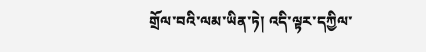གྲོལ་བའི་ལམ་ཡིན་ཏེ། འདི་ལྟར་དཀྱིལ་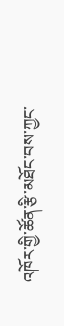འཁོར་གྱི་ཚོན་རྩི་མཐོང་བས་ཀྱང་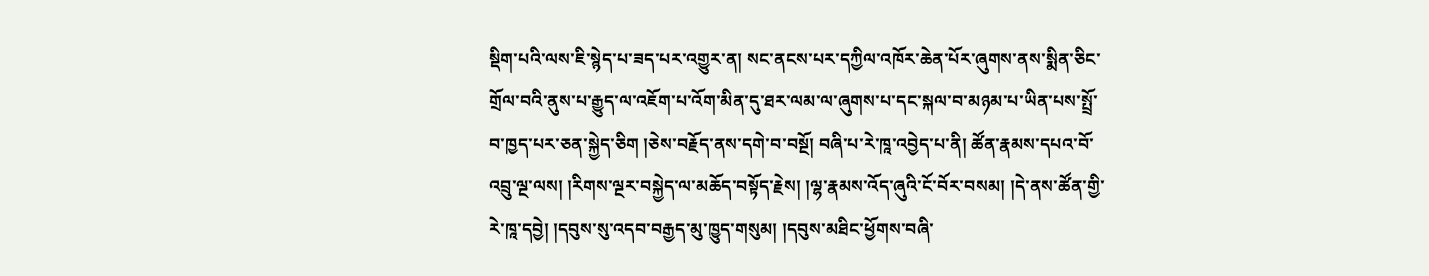སྡིག་པའི་ལས་ཇི་སྙེད་པ་ཟད་པར་འགྱུར་ན། སང་ནངས་པར་དཀྱིལ་འཁོར་ཆེན་པོར་ཞུགས་ནས་སྨིན་ཅིང་གྲོལ་བའི་ནུས་པ་རྒྱུད་ལ་འཇོག་པ་འོག་མིན་དུ་ཐར་ལམ་ལ་ཞུགས་པ་དང་སྐལ་བ་མཉམ་པ་ཡིན་པས་སྤྲོ་བ་ཁྱད་པར་ཅན་སྐྱེད་ཅིག །ཅེས་བརྗོད་ནས་དགེ་བ་བསྔོ། བཞི་པ་རེ་ཁཱ་འབྱེད་པ་ནི། ཚོན་རྣམས་དཔའ་བོ་འབྲུ་ལྔ་ལས། །རིགས་ལྔར་བསྐྱེད་ལ་མཆོད་བསྟོད་རྗེས། །ལྷ་རྣམས་འོད་ཞུའི་ངོ་བོར་བསམ། །དེ་ནས་ཚོན་གྱི་རེ་ཁཱ་དབྱེ། །དབུས་སུ་འདབ་བརྒྱད་མུ་ཁྱུད་གསུམ། །དབུས་མཐིང་ཕྱོགས་བཞི་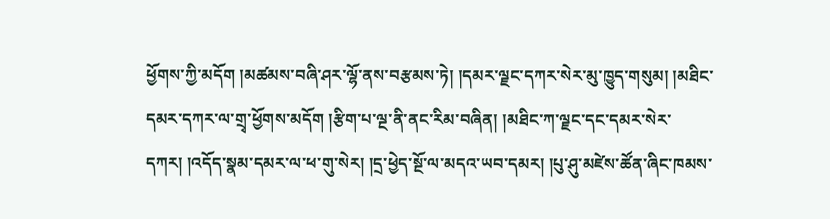ཕྱོགས་ཀྱི་མདོག །མཚམས་བཞི་ཤར་ལྷོ་ནས་བརྩམས་ཏེ། །དམར་ལྗང་དཀར་སེར་མུ་ཁྱུད་གསུམ། །མཐིང་དམར་དཀར་ལ་གྲྭ་ཕྱོགས་མདོག །རྩིག་པ་ལྔ་ནི་ནང་རིམ་བཞིན། །མཐིང་ཀ་ལྗང་དང་དམར་སེར་དཀར། །འདོད་སྣམ་དམར་ལ་ཕ་གུ་སེར། །དྲ་ཕྱེད་སྔོ་ལ་མདའ་ཡབ་དམར། །པུ་ཤུ་མཛེས་ཚོན་ཞིང་ཁམས་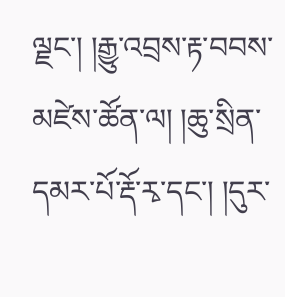ལྗང་། །རྒྱུ་འབྲས་རྟ་བབས་མཛེས་ཚོན་ལ། །ཆུ་སྲིན་དམར་པོ་རྡོ་རྭ་དང་། །དུར་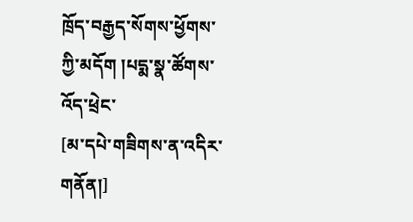ཁྲོད་བརྒྱད་སོགས་ཕྱོགས་ཀྱི་མདོག །པདྨ་སྣ་ཚོགས་འོད་ཕྲེང་
[མ་དཔེ་གཟིགས་ན་འདིར་གནོན།]